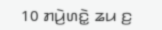10 ꤊꤣꤧ꤬ꤛꤢꤧ꤭ ꤘꤣ ꤢ꤬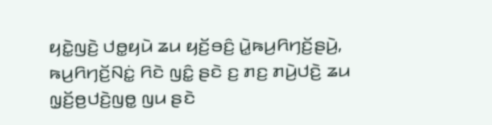ꤟꤢꤧ꤭ꤜꤢꤧ꤬ ꤓꤥ꤭ꤟꤣꤧ ꤘꤣ ꤟꤢꤩ꤬ꤋꤢꤨ꤬ ꤣꤧ꤭ꤒꤣ꤬ꤖꤚꤢꤩ꤬ꤔꤣꤧ꤬, ꤒꤣ꤬ꤖꤚꤢꤩ꤬ꤡꤢꤦ꤭ ꤖꤢꤧ ꤜꤢꤨ꤭ ꤔꤢꤧ ꤢ꤬ ꤊꤢ꤬ ꤊꤣꤧ꤬ꤓꤢꤧ꤬ ꤘꤣ ꤜ꤫ꤢꤩ꤬ꤥ꤬ꤓꤢꤧ꤬ꤜꤥ꤭ ꤜꤣ ꤔꤢꤧ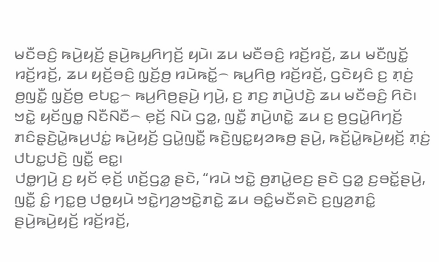ꤗꤢꤪꤋꤢꤨ꤬ ꤒꤣꤧ꤬ꤟꤢꤩ꤬ ꤔꤣꤧ꤬ꤒꤣ꤬ꤖꤚꤢꤩ꤬ ꤟꤣꤧ꤯ ꤘꤣ ꤗꤢꤪꤋꤢꤨ꤬ ꤙꤢꤩ꤬ꤙꤢꤩ꤬, ꤘꤣ ꤗꤢꤪꤜꤢꤩ꤭ ꤙꤢꤩ꤬ꤙꤢꤩ꤬, ꤘꤣ ꤟꤢꤩ꤬ꤋꤢꤨ꤬ ꤜ꤫ꤢꤩ꤬ꤥ꤬ ꤙꤣꤧꤒꤢꤩ꤭꤮ ꤒꤣ꤬ꤖꤥ꤬ ꤙꤢꤩ꤬ꤙꤢꤩ꤬, ꤞꤢꤧꤟꤢꤨ ꤢ꤬ ꤊ꤫ꤢꤦ꤬ ꤥ꤬ꤜꤢꤪ꤭ ꤜ꤫ꤢꤩ꤬ꤥ꤬ ꤕꤝꤢ꤭꤮ ꤒꤣ꤬ꤖꤥ꤬ꤔꤣꤧ꤬ ꤚꤣꤧ꤬, ꤢ꤬ ꤊꤢ꤬ ꤊꤣꤧ꤬ꤓꤢꤧ꤬ ꤘꤣ ꤗꤢꤪꤋꤢꤨ꤬ ꤖꤢꤧ꤯
ꤠꤢꤧ꤭ ꤟꤢꤩꤜꤥ꤭ ꤡꤢꤪꤡꤢꤪ꤮ ꤕ꤫ꤢꤩ꤬ ꤡꤣꤧ ꤞꤤ꤭, ꤜꤢꤪ꤭ ꤊꤣꤧ꤬ꤛꤢꤧ꤭ ꤘꤣ ꤢ꤬ ꤥ꤬ꤞꤣꤧ꤭ꤖꤚꤢꤩ꤬ ꤊꤢꤨꤔ꤫ꤢꤧ꤬ꤣꤧ꤭ꤒꤣ꤬ꤓꤢꤦ꤭ ꤒꤣꤧ꤬ꤟꤢꤩ꤬ ꤞꤣꤧ꤭ꤜꤢꤪ꤭ ꤒꤢꤧ꤬ꤜꤢ꤭ꤟꤤꤒꤥ꤬ ꤔꤣꤧ꤬, ꤒꤢꤩ꤬ꤣꤧ꤭ꤒꤣꤧ꤬ꤟꤢꤩ꤬ ꤊ꤫ꤢꤦ꤬ ꤓꤝꤢ꤭ꤓꤢꤧ꤬ ꤜꤢꤪ꤭ ꤕꤢ꤭꤯
ꤓꤥ꤭ꤚꤣꤧ꤬ ꤢ꤬ ꤟꤢꤩ ꤕ꤫ꤢꤩ꤬ ꤛꤢꤩ꤬ꤞꤤ꤭ ꤔꤢꤧ, “ꤙꤣꤧ ꤠꤢꤧ꤭ ꤥ꤬ꤊꤣꤧ꤭ꤕꤢ꤬ ꤔꤢꤧ ꤞꤤ꤭ ꤢ꤬ꤋꤢꤩ꤭ꤔꤣꤧ꤬, ꤜꤢꤪ꤭ ꤢꤨ꤭ ꤚꤢ꤭ꤥ꤬ ꤓꤥ꤭ꤟꤣꤧ ꤠꤢꤧ꤭ꤚꤤ꤬ꤠꤢꤧ꤭ꤊꤢꤧ꤭ ꤘꤣ ꤋꤢꤨ꤭ꤗꤢꤪꤎꤢꤧ ꤢ꤬ꤜꤤ꤬ꤊꤢꤨ꤭ ꤔꤣꤧ꤬ꤒꤣꤧ꤬ꤟꤢꤩ꤬ ꤙꤢꤩ꤬ꤙꤢꤩ꤬,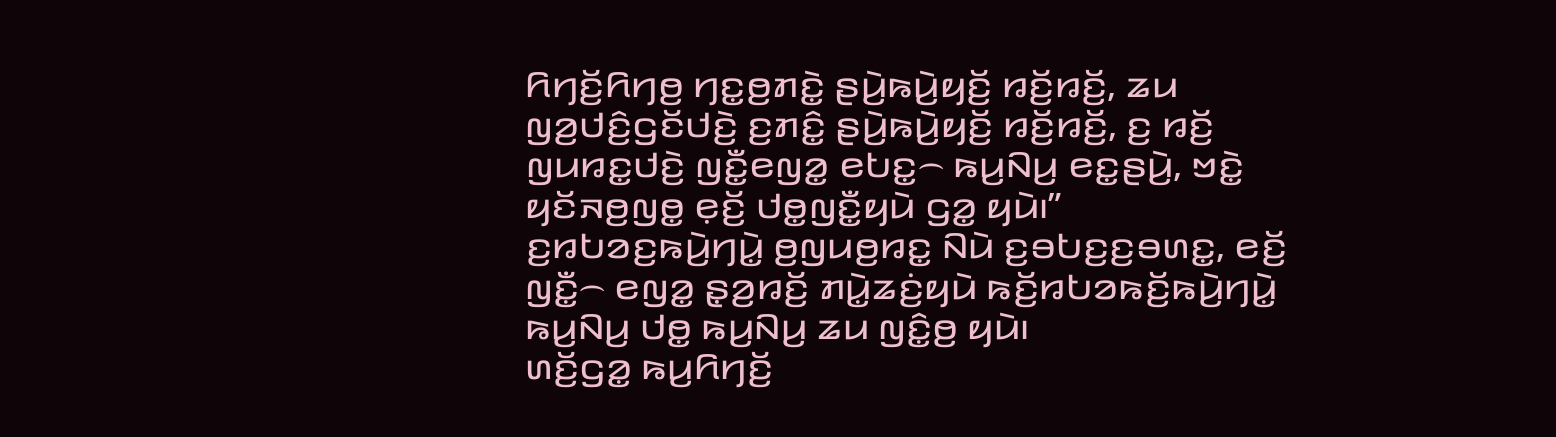ꤖꤚꤢꤩ꤬ꤖꤚꤥ꤬ ꤚꤢ꤭ꤥ꤬ꤊꤢꤧ꤭ ꤔꤣꤧ꤬ꤒꤣꤧ꤬ꤟꤢꤩ꤬ ꤙꤢꤩ꤬ꤙꤢꤩ꤬, ꤘꤣ ꤜꤤ꤬ꤓꤢꤨ꤬ꤞꤢꤩꤓꤢꤧ꤬ ꤢ꤬ꤊꤢꤨ꤭ ꤔꤣꤧ꤬ꤒꤣꤧ꤬ꤟꤢꤩ꤬ ꤙꤢꤩ꤬ꤙꤢꤩ꤬, ꤢ꤬ ꤙꤢꤩ꤬ ꤜꤣꤙꤢ꤭ꤓꤢꤧ꤬ ꤜꤢꤪ꤭ꤕꤜꤤ꤭ ꤕꤝꤢ꤭꤮ ꤒꤣ꤬ꤡꤣ꤬ ꤕꤢ꤭ꤔꤣꤧ꤬, ꤠꤢꤧ꤭ ꤟꤢꤩꤏꤥ꤬ꤜꤥ꤭ ꤕ꤫ꤢꤩ꤬ ꤓꤥ꤭ꤜꤢꤪ꤭ꤟꤣꤧ ꤞꤤ꤭ ꤟꤣꤧ꤯”
ꤢ꤬ꤙꤝꤤꤢ꤬ꤒꤣꤧ꤬ꤚꤣꤧ꤭ ꤥ꤬ꤜꤣꤥ꤬ꤙꤢ꤭ ꤡꤣꤧ ꤢ꤬ꤋꤝꤢ꤬ꤢ꤬ꤋꤛꤢ꤭, ꤕꤢꤩ꤬ ꤜꤢꤪ꤭꤮ ꤕꤜꤤ꤭ ꤔ꤫ꤤ꤬ꤙꤢꤩ꤬ ꤊꤣꤧ꤭ꤘꤢꤦ꤬ꤟꤣꤧ ꤒꤢꤩ꤬ꤙꤝꤤꤒꤢꤩ꤬ꤒꤣꤧ꤬ꤚꤣꤧ꤭ ꤒꤣ꤬ꤡꤣ꤬ ꤓꤥ꤭ ꤒꤣ꤬ꤡꤣ꤬ ꤘꤣ ꤜꤢꤨ꤭ꤥ꤬ ꤟꤣꤧ꤯
ꤛꤢꤩ꤬ꤞꤤ꤭ ꤒꤣ꤬ꤖꤚꤢꤩ꤬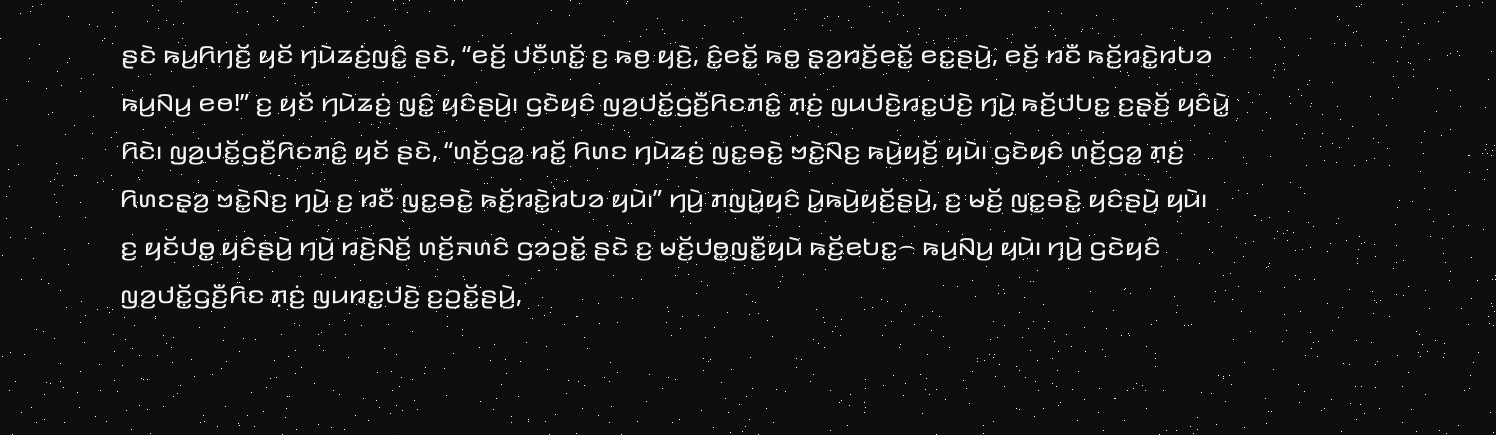ꤔꤢꤧ ꤒꤣ꤬ꤖꤚꤢꤩ꤬ ꤟꤢꤩ ꤚꤣꤧꤘꤢꤦ꤬ꤜꤢꤨ꤭ ꤔꤢꤧ, “ꤕꤢꤩ꤬ ꤓꤢꤪꤛꤢꤩ꤭ ꤢ꤬ ꤒꤥ꤬ ꤟꤢꤧ꤬, ꤢꤨ꤭ꤕꤢꤩ꤭ ꤒꤥ꤭ ꤔ꤫ꤤ꤬ꤙꤢꤩ꤬ꤕꤢꤩ꤭ ꤕꤢ꤭ꤔꤣꤧ꤬, ꤕꤢꤩ꤬ ꤙꤢꤪ ꤒꤢꤩ꤬ꤙꤢꤧ꤭ꤙꤝꤤ ꤒꤣ꤬ꤡꤣ꤬ ꤕꤥ!” ꤢ꤬ ꤟꤢꤩ ꤚꤣꤧꤘꤢꤦ꤬ ꤜꤢꤨ꤭ ꤟꤢꤨꤔꤣꤧ꤬꤯ ꤞꤢꤧꤟꤢꤨ ꤜꤤ꤬ꤓꤢꤩ꤭ꤞꤢꤪ꤬ꤖꤢꤊꤢꤨ꤭ ꤊ꤫ꤢꤦ꤬ ꤜꤣꤓꤢꤧ꤬ꤙꤢ꤭ꤓꤢꤧ꤬ ꤚꤣꤧ꤬ ꤒꤢꤩ꤬ꤓꤝꤢ꤭ ꤢ꤬ꤔ꤫ꤢꤩ꤬ ꤟꤢꤨꤣꤧ꤭ ꤖꤢꤧ꤯ ꤜꤤ꤬ꤓꤢꤩ꤭ꤞꤢꤪ꤬ꤖꤢꤊꤢꤨ꤭ ꤟꤢꤩ ꤔꤢꤧ, “ꤛꤢꤩ꤬ꤞꤤ꤭ ꤙꤢꤩ꤭ ꤖꤛꤢ ꤚꤣꤧꤘꤢꤦ꤬ ꤜꤢ꤭ꤋꤢꤧ꤭ ꤠꤢꤧ꤭ꤡꤢ꤬ ꤒꤣꤧ꤬ꤟꤢꤩ꤬ ꤟꤣꤧ꤯ ꤞꤢꤧꤟꤢꤨ ꤛꤢꤩ꤬ꤞꤤ꤭ ꤊ꤫ꤢꤦ꤬ ꤖꤛꤢꤔ꤫ꤤ꤬ ꤠꤢꤧ꤭ꤡꤢ꤬ ꤚꤣꤧ꤬ ꤢ꤬ ꤙꤢꤪ ꤜꤢ꤭ꤋꤢꤧ꤭ ꤒꤢꤩ꤬ꤙꤢꤧ꤭ꤙꤝꤤ ꤟꤣꤧ꤯” ꤚꤣꤧ꤬ ꤊꤜꤣꤧ꤭ꤟꤢꤨ ꤣꤧ꤭ꤒꤣꤧ꤬ꤟꤢꤩ꤬ꤔꤣꤧ꤬, ꤢ꤬ ꤗꤢꤩ꤬ ꤜꤢ꤭ꤋꤢꤧ꤭ ꤟꤢꤨꤔꤣꤧ꤬ ꤟꤣꤧ꤯
ꤢ꤬ ꤟꤢꤩꤓꤥ꤭ ꤟꤢꤨꤔꤣꤧ꤬ ꤚꤣꤧ꤬ ꤙꤢꤧ꤬ꤡꤢꤩ꤬ ꤛꤢꤩ꤬ꤏꤛꤢꤨ ꤞꤤꤑꤢꤩ꤭ ꤔꤢꤧ ꤢ꤬ ꤗꤢꤩ꤬ꤓꤥ꤭ꤜꤢꤪ꤭ꤟꤣꤧ ꤒꤢꤩ꤬ꤕꤝꤢ꤭꤮ ꤒꤣ꤬ꤡꤣ꤬ ꤟꤣꤧ꤯ ꤚꤣꤧ꤬ ꤞꤢꤧꤟꤢꤨ ꤜꤤ꤬ꤓꤢꤩ꤭ꤞꤢꤪ꤬ꤖꤢ ꤊ꤫ꤢꤦ꤬ ꤜꤣꤙꤢ꤭ꤓꤢꤧ꤬ ꤢ꤬ꤑꤢꤩ꤭ꤔꤣꤧ꤬,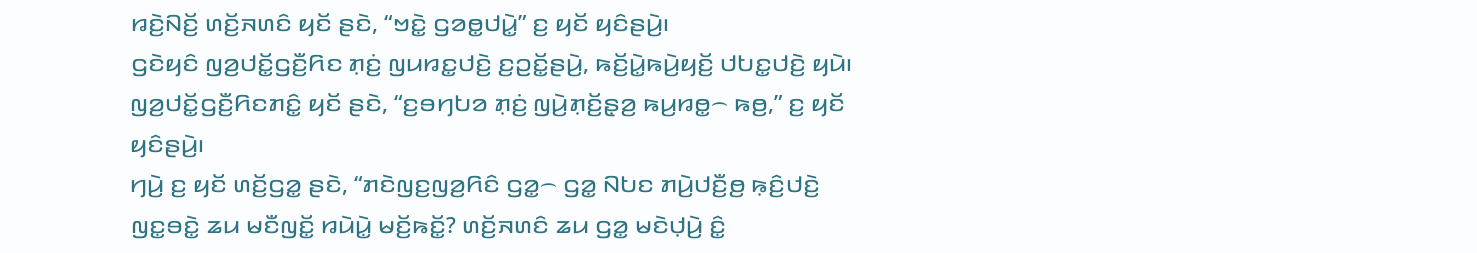ꤙꤢꤧ꤬ꤡꤢꤩ꤬ ꤛꤢꤩ꤬ꤏꤛꤢꤨ ꤟꤢꤩ ꤔꤢꤧ, “ꤠꤢꤧ꤭ ꤞꤤꤥ꤭ꤓꤣꤧ꤭” ꤢ꤬ ꤟꤢꤩ ꤟꤢꤨꤔꤣꤧ꤬꤯
ꤞꤢꤧꤟꤢꤨ ꤜꤤ꤬ꤓꤢꤩ꤭ꤞꤢꤪ꤬ꤖꤢ ꤊ꤫ꤢꤦ꤬ ꤜꤣꤙꤢ꤭ꤓꤢꤧ꤬ ꤢ꤬ꤑꤢꤩ꤭ꤔꤣꤧ꤬, ꤒꤢꤩ꤬ꤣꤧ꤭ꤒꤣꤧ꤬ꤟꤢꤩ꤬ ꤓꤝꤢ꤭ꤓꤢꤧ꤬ ꤟꤣꤧ꤯ ꤜꤤ꤬ꤓꤢꤩ꤭ꤞꤢꤪ꤬ꤖꤢꤊꤢꤨ꤭ ꤟꤢꤩ ꤔꤢꤧ, “ꤢ꤬ꤋꤚꤝꤤ ꤊ꤫ꤢꤦ꤬ ꤜꤣꤧ꤬ꤊ꤫ꤢꤩ꤬ꤔ꤫ꤤ꤬ ꤒꤣ꤬ꤙꤥ꤭꤮ ꤒꤥ꤬,” ꤢ꤬ ꤟꤢꤩ ꤟꤢꤨꤔꤣꤧ꤬꤯
ꤚꤣꤧ꤬ ꤢ꤬ ꤟꤢꤩ ꤛꤢꤩ꤬ꤞꤤ꤭ ꤔꤢꤧ, “ꤊꤢꤧꤜꤢ꤬ꤜꤤ꤬ꤖꤢꤨ ꤞꤤ꤭꤮ ꤞꤤ꤭ ꤡꤝꤢ ꤊꤣꤧ꤬ꤓꤢꤪ꤬ꤥ꤬ ꤒ꤫ꤢꤨ꤬ꤓꤢꤧ꤬ ꤜꤢ꤭ꤋꤢꤧ꤭ ꤘꤣ ꤗꤢꤪꤜꤢꤩ꤭ ꤙꤣꤧꤣꤧ꤭ ꤗꤢꤩ꤬ꤒꤢꤩ꤭? ꤛꤢꤩ꤬ꤏꤛꤢꤨ ꤘꤣ ꤞꤤ꤭ ꤗꤢꤧꤓ꤫ꤣꤧ꤬ ꤢꤨ꤭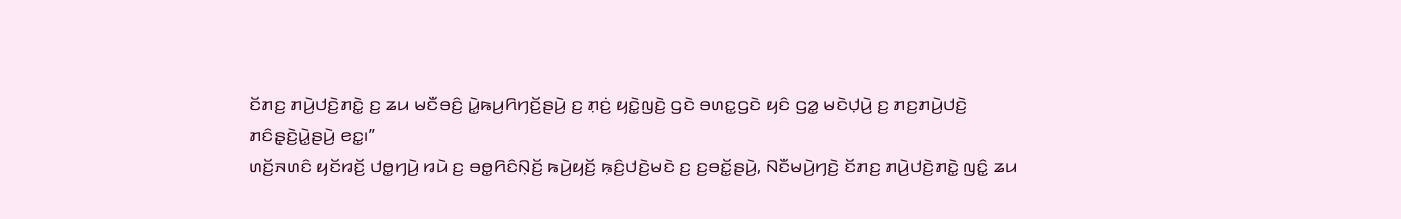ꤢꤩꤊꤢ꤬ ꤊꤣꤧ꤬ꤓꤢꤧ꤬ꤊꤢꤧ꤭ ꤢ꤬ ꤘꤣ ꤗꤢꤪꤋꤢꤨ꤬ ꤣꤧ꤭ꤒꤣ꤬ꤖꤚꤢꤩ꤬ꤔꤣꤧ꤬ ꤢ꤬ ꤊ꤫ꤢꤦ꤬ ꤟꤢꤧ꤭ꤜꤢꤧ꤬ ꤞꤢꤧ ꤋꤛꤢ꤭ꤞꤢꤧ ꤟꤢꤨ ꤞꤤ꤭ ꤗꤢꤧꤓ꤫ꤣꤧ꤬ ꤢ꤬ ꤊꤢ꤬ꤊꤣꤧ꤬ꤓꤢꤧ꤬ ꤊꤢꤨꤔ꤫ꤢꤧ꤬ꤣꤧ꤭ꤔꤣꤧ꤬ ꤕꤢ꤭꤯”
ꤛꤢꤩ꤬ꤏꤛꤢꤨ ꤟꤢꤩꤙꤢꤩ꤬ ꤓꤥ꤭ꤚꤣꤧ꤬ ꤙꤣꤧ ꤢ꤬ ꤋꤥ꤭ꤖꤢꤨꤡ꤫ꤢꤩ꤬ ꤒꤣꤧ꤬ꤟꤢꤩ꤬ ꤒ꤫ꤢꤨ꤬ꤓꤢꤧ꤬ꤗꤢꤧ ꤢ꤬ ꤢ꤬ꤋꤢꤩ꤭ꤔꤣꤧ꤬, ꤡꤢꤪꤗꤣꤧ꤬ꤚꤢꤧ꤬ ꤢꤩꤊꤢ꤬ ꤊꤣꤧ꤬ꤓꤢꤧ꤬ꤊꤢꤧ꤭ ꤜꤢꤨ꤭ ꤘꤣ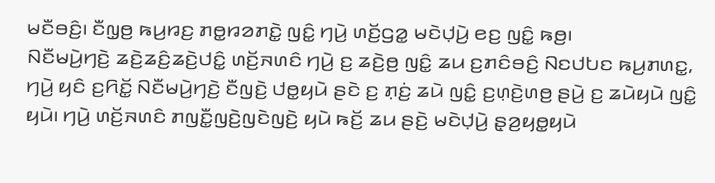ꤗꤢꤪꤋꤢꤨ꤬꤯ ꤢꤪꤜ꤫ꤥ꤬ ꤒꤣ꤬ꤙꤢ꤬ ꤊꤥ꤭ꤙꤤꤊꤢꤧ꤭ ꤜꤢꤨ꤭ ꤚꤣꤧ꤬ ꤛꤢꤩ꤬ꤞꤤ꤭ ꤗꤢꤧꤓ꤫ꤣꤧ꤬ ꤕꤢ꤬ ꤜꤢꤨ꤭ ꤒꤥ꤬꤯
ꤡꤢꤪꤗꤣꤧ꤬ꤚꤢꤧ꤬ ꤘꤢꤧ꤬ꤘꤢꤨ꤬ꤘꤢꤧ꤬ꤓꤢꤨ꤭ ꤛꤢꤩ꤬ꤏꤛꤢꤨ ꤚꤣꤧ꤬ ꤢ꤬ ꤘꤢꤧ꤬ꤥ꤬ ꤜꤢꤨ꤭ ꤘꤣ ꤢ꤬ꤊꤢꤨꤋꤢꤨ꤬ ꤡꤢꤓꤝꤢ ꤒꤣ꤬ꤊꤛꤢ꤭, ꤚꤣꤧ꤬ ꤟꤢꤨ ꤢ꤬ꤖꤢꤩ꤭ ꤡꤢꤪꤗꤣꤧ꤬ꤚꤢꤧ꤬ ꤢꤪꤜꤢꤧ꤬ ꤓꤥ꤭ꤟꤣꤧ ꤔꤢꤧ ꤢ꤬ ꤊ꤫ꤢꤦ꤬ ꤘꤣꤧ ꤜꤢꤨ꤭ ꤢ꤬ꤛ꤫ꤢꤧ꤬ꤛꤥ꤬ ꤔꤣꤧ꤬ ꤢ꤬ ꤘꤣꤧꤟꤣꤧ ꤜꤢꤨ꤭ ꤟꤣꤧ꤯ ꤚꤣꤧ꤬ ꤛꤢꤩ꤬ꤏꤛꤢꤨ ꤊꤜꤢꤪ꤭ꤜꤢꤧ꤬ꤜꤢꤧꤜꤢꤧ꤬ ꤟꤣꤧ ꤒꤢꤩ꤬ ꤘꤣ ꤔꤢꤧ꤬ ꤗꤢꤧꤓ꤫ꤣꤧ꤬ ꤔ꤫ꤤ꤬ꤟꤥ꤭ꤟꤣꤧ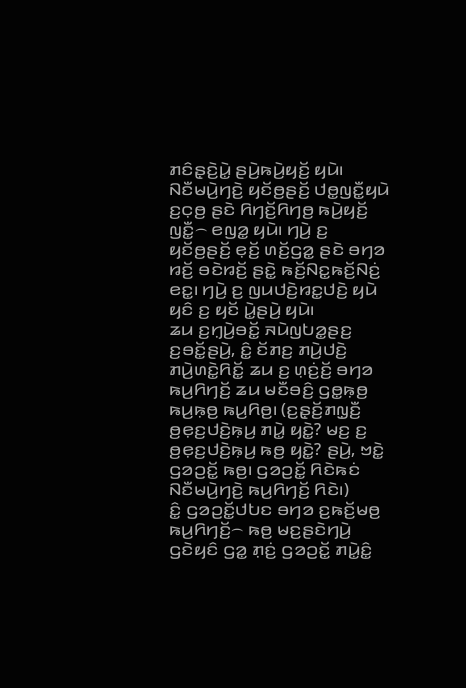ꤊꤢꤨꤔ꤫ꤢꤧ꤬ꤣꤧ꤭ ꤔꤣꤧ꤬ꤒꤣꤧ꤬ꤟꤢꤩ꤬ ꤟꤣꤧ꤯
ꤡꤢꤪꤗꤣꤧ꤬ꤚꤢꤧ꤬ ꤟꤢꤩꤥ꤬ꤔꤢꤩ꤬ ꤓꤥ꤭ꤜꤢꤪ꤭ꤟꤣꤧ ꤢ꤬ꤍ꤫ꤥ꤬ ꤔꤢꤧ ꤖꤚꤢꤩ꤬ꤖꤚꤥ꤬ ꤒꤣꤧ꤬ꤟꤢꤩ꤬ ꤜꤢꤪ꤭꤮ ꤕꤜꤤ꤭ ꤟꤣꤧ꤯ ꤚꤣꤧ꤬ ꤢ꤬ ꤟꤢꤩꤥ꤬ꤔꤢꤩ꤬ ꤕ꤫ꤢꤩ꤬ ꤛꤢꤩ꤬ꤞꤤ꤭ ꤔꤢꤧ ꤋꤚꤤ ꤙꤢꤩ꤬ ꤋꤢꤧꤙꤢꤩ꤬ ꤔꤢꤧ꤭ ꤒꤢꤩ꤬ꤡꤢ꤭ꤒꤢꤩ꤬ꤡꤢꤦ꤬ ꤕꤢ꤭꤯ ꤚꤣꤧ꤬ ꤢ꤬ ꤜꤣꤓꤢꤧ꤬ꤙꤢ꤭ꤓꤢꤧ꤬ ꤟꤣꤧ ꤟꤢꤨ ꤢ꤬ ꤟꤢꤩ ꤣꤧ꤭ꤔꤣꤧ꤬ ꤟꤣꤧ꤯
ꤘꤣ ꤢ꤬ꤚ꤫ꤣꤧ꤬ꤋꤢꤩ꤭ ꤏꤣꤧꤜꤝꤤ꤭ꤔꤢ꤬ ꤢ꤬ꤋꤢꤩ꤭ꤔꤣꤧ꤬, ꤢꤨ꤭ ꤢꤩꤊꤢ꤬ ꤊꤣꤧ꤬ꤓꤢꤧ꤬ ꤊꤣꤧ꤬ꤛꤢꤧ꤭ꤖꤢꤩ꤭ ꤘꤣ ꤢ꤬ ꤛ꤫ꤢꤦ꤬ꤢꤩ꤬ ꤋꤚꤤ ꤒꤣ꤬ꤖꤚꤢꤩ꤬ ꤘꤣ ꤗꤢꤪꤋꤢꤨ꤬ ꤞꤥ꤭ꤒ꤫ꤥ꤬ ꤒꤣ꤬ꤒ꤫ꤥ꤬ ꤒꤣ꤬ꤖꤥ꤬꤯ (ꤢ꤬ꤔ꤫ꤢꤩ꤬ꤊꤜ꤫ꤢꤪ꤬ ꤥ꤬ꤕ꤫ꤢ꤬ꤓꤢꤧ꤬ꤒ꤫ꤣ꤬ ꤊꤣꤧ꤭ ꤟꤢꤧ꤭? ꤗꤢ꤬ ꤢ꤬ ꤥ꤬ꤕ꤫ꤢ꤬ꤓꤢꤧ꤬ꤒ꤫ꤣ꤬ ꤒꤥ꤬ ꤟꤢꤧ꤭? ꤔꤣꤧ꤬, ꤠꤢꤧ꤭ ꤞꤤꤑꤢꤩ꤭ ꤒꤥ꤬꤯ ꤞꤤꤑꤢꤩ꤭ ꤖꤢꤧꤒꤢꤦ ꤡꤢꤪꤗꤣꤧ꤬ꤚꤢꤧ꤬ ꤒꤣ꤬ꤖꤚꤢꤩ꤬ ꤖꤢꤧ꤯)
ꤢꤨ꤭ ꤞꤤꤑꤢꤩ꤭ꤓꤝꤢ ꤋꤚꤤ ꤢ꤬ꤒꤢꤩ꤬ꤗꤥ꤬ ꤒꤣ꤬ꤖꤚꤢꤩ꤬꤮ ꤒꤥ꤬ ꤗꤢ꤬ꤔꤢꤧꤚꤣꤧ꤬ ꤞꤢꤧꤟꤢꤨ ꤞꤤ꤭ ꤊ꤫ꤢꤦ꤬ ꤞꤤꤑꤢꤩ꤭ ꤊꤣꤧ꤭ꤢꤨ꤭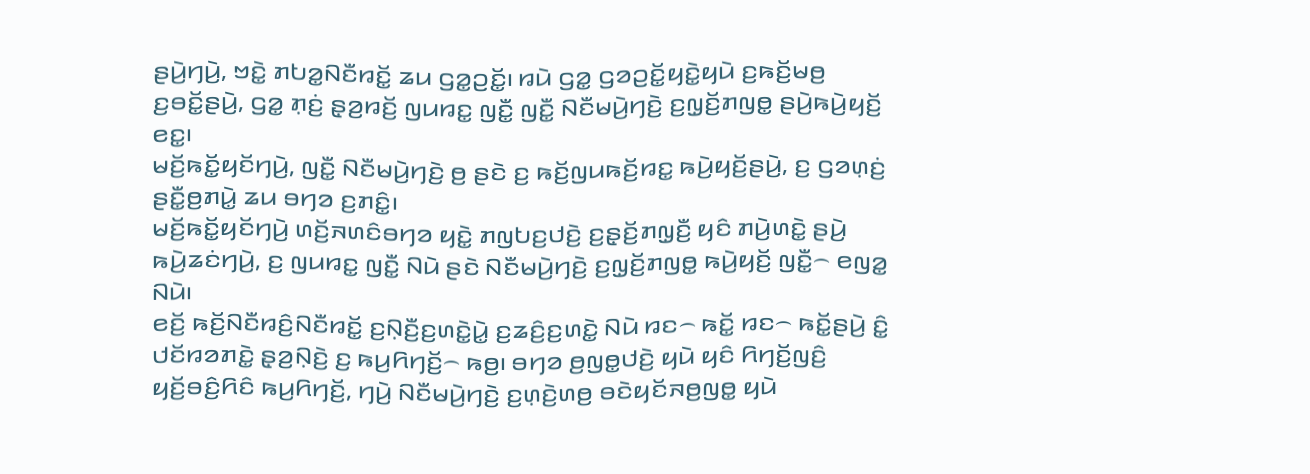ꤔꤣꤧ꤬ꤚꤣꤧ꤬, ꤠꤢꤧ꤭ ꤊꤝꤤ꤭ꤡꤢꤪꤙꤢꤩ꤭ ꤘꤣ ꤞꤤ꤭ꤑꤢꤩ꤭꤯ ꤙꤣꤧ ꤞꤤ꤭ ꤞꤤꤑꤢꤩ꤭ꤟꤢꤧ꤭ꤟꤣꤧ ꤢ꤬ꤒꤢꤩ꤬ꤗꤥ꤬ ꤢ꤬ꤋꤢꤩ꤭ꤔꤣꤧ꤬, ꤞꤤ꤭ ꤊ꤫ꤢꤦ꤬ ꤔ꤫ꤤ꤬ꤙꤢꤩ꤬ ꤜꤣꤙꤢ꤭ ꤜꤢꤪ꤭ ꤜꤢꤪ꤭ ꤡꤢꤪꤗꤣꤧ꤬ꤚꤢꤧ꤬ ꤢ꤬ꤜ꤫ꤢꤩ꤬ꤊꤜꤥ꤭ ꤔꤣꤧ꤬ꤒꤣꤧ꤬ꤟꤢꤩ꤬ ꤕꤢ꤭꤯
ꤗꤢꤩ꤬ꤒꤢꤩ꤭ꤟꤢꤩꤚꤣꤧ꤬, ꤜꤢꤪ꤭ ꤡꤢꤪꤗꤣꤧ꤬ꤚꤢꤧ꤬ ꤥ꤬ ꤔꤢꤧ ꤢ꤬ ꤒꤢꤩ꤬ꤜꤣꤒꤢꤩ꤬ꤙꤢ꤭ ꤒꤣꤧ꤬ꤟꤢꤩ꤬ꤔꤣꤧ꤬, ꤢ꤬ ꤞꤤꤛ꤫ꤢꤦ꤬ ꤔꤢꤪ꤭ꤥ꤬ꤊꤣꤧ꤭ ꤘꤣ ꤋꤚꤤ ꤢ꤬ꤊꤢꤨ꤭꤯
ꤗꤢꤩ꤬ꤒꤢꤩ꤭ꤟꤢꤩꤚꤣꤧ꤬ ꤛꤢꤩ꤬ꤏꤛꤢꤨꤋꤚꤤ ꤟꤢꤧ꤭ ꤊꤜꤝꤢ꤬ꤓꤢꤧ꤬ ꤢ꤬ꤔ꤫ꤢꤩ꤬ꤊꤜ꤫ꤢꤪ꤬ ꤟꤢꤨ ꤊꤣꤧ꤬ꤛꤢꤧ꤭ ꤔꤣꤧ꤬ ꤒꤣꤧ꤬ꤘꤢꤦꤚꤣꤧ꤬, ꤢ꤬ ꤜꤣꤙꤢ꤭ ꤜꤢꤪ꤭ ꤡꤣꤧ ꤔꤢꤧ ꤡꤢꤪꤗꤣꤧ꤬ꤚꤢꤧ꤬ ꤢ꤬ꤜ꤫ꤢꤩ꤬ꤊꤜꤥ꤭ ꤒꤣꤧ꤬ꤟꤢꤩ꤬ ꤜꤢꤪ꤭꤮ ꤕꤜꤤ꤭ ꤡꤣꤧ꤯
ꤕꤢꤩ꤬ ꤒꤢꤩ꤬ꤡꤢꤪꤙꤢꤨ꤬ꤡꤢꤪꤙꤢꤩ꤭ ꤢ꤬ꤡ꤫ꤢꤪ꤬ꤢ꤬ꤛꤢꤧ꤭ꤣꤧ꤭ ꤢ꤬ꤘꤢꤨ꤬ꤢ꤬ꤛꤢꤧ꤭ ꤡꤣꤧ ꤙꤢ꤮ ꤒꤢꤩ꤭ ꤙꤢ꤮ ꤒꤢꤩ꤭ꤔꤣꤧ꤬ ꤢꤨ꤭ ꤓꤢꤩꤙꤤꤊꤢꤧ꤭ ꤔ꤫ꤤ꤬ꤡ꤫ꤢꤧ꤬ ꤢ꤬ ꤒꤣ꤬ꤖꤚꤢꤩ꤬꤮ ꤒꤥ꤬꤯ ꤋꤚꤤ ꤥ꤬ꤜꤥ꤭ꤓꤢꤧ꤬ ꤟꤣꤧ ꤟꤢꤨ ꤖꤚꤢꤩ꤬ꤜꤢꤨ꤬ ꤟꤢꤩ꤬ꤋꤢꤨ꤬ꤖꤢꤨ ꤒꤣ꤬ꤖꤚꤢꤩ꤬, ꤚꤣꤧ꤬ ꤡꤢꤪꤗꤣꤧ꤬ꤚꤢꤧ꤬ ꤢ꤬ꤛ꤫ꤢꤧ꤬ꤛꤥ꤬ ꤋꤢꤧꤟꤢꤩꤏꤥ꤬ꤜꤥ꤭ ꤟꤣꤧ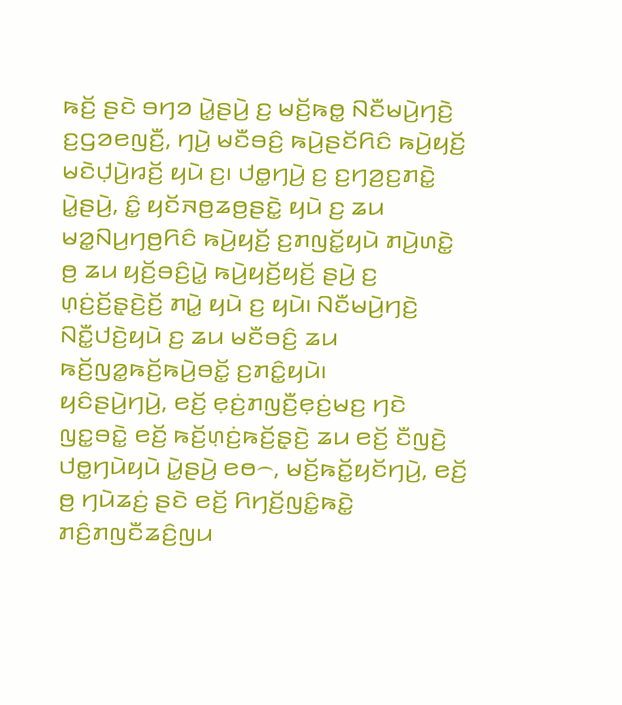ꤒꤢꤩ꤬ ꤔꤢꤧ ꤋꤚꤤ ꤣꤧ꤭ꤔꤣꤧ꤬ ꤢ꤬ ꤗꤢꤩ꤬ꤒꤥ꤭ ꤡꤢꤪꤗꤣꤧ꤬ꤚꤢꤧ꤬ ꤢ꤬ꤞꤤꤕꤜꤢꤪ꤬, ꤚꤣꤧ꤬ ꤗꤢꤪꤋꤢꤨ꤬ ꤒꤣꤧ꤬ꤔꤢꤩꤖꤢꤨ ꤒꤣꤧ꤬ꤟꤢꤩ꤬ ꤗꤢꤧꤓ꤫ꤣꤧ꤬ꤙꤢꤩ꤬ ꤟꤣꤧ ꤢ꤬꤯ ꤓꤥ꤭ꤚꤣꤧ꤬ ꤢ꤬ ꤢ꤬ꤚꤤ꤬ꤢ꤬ꤊꤢꤧ꤭ ꤣꤧ꤭ꤔꤣꤧ꤬, ꤢꤨ꤭ ꤟꤢꤩꤏꤥ꤬ꤘꤥ꤬ꤔꤢꤧ꤭ ꤟꤣꤧ ꤢ꤬ ꤘꤣ ꤗꤤ꤭ꤡꤣ꤬ꤚꤥ꤬ꤖꤢꤨ ꤒꤣꤧ꤬ꤟꤢꤩ꤬ ꤢ꤬ꤊꤜꤢꤩ꤭ꤟꤣꤧ ꤊꤣꤧ꤬ꤛꤢꤧ꤭ ꤥ꤬ ꤘꤣ ꤟꤢꤩ꤬ꤋꤢꤨ꤬ꤣꤧ꤭ ꤒꤣꤧ꤬ꤟꤢꤩ꤬ꤟꤢꤩ꤬ ꤔꤣꤧ꤬ ꤢ꤬ ꤛ꤫ꤢꤦ꤬ꤢꤩ꤬ꤔ꤫ꤢꤧ꤬ꤢꤩ꤬ ꤊꤣꤧ꤭ ꤟꤣꤧ ꤢ꤬ ꤟꤣꤧ꤯ ꤡꤢꤪꤗꤣꤧ꤬ꤚꤢꤧ꤬ ꤡꤢꤪ꤭ꤓꤢꤧ꤬ꤟꤣꤧ ꤢ꤬ ꤘꤣ ꤗꤢꤪꤋꤢꤨ꤬ ꤘꤣ ꤒꤢꤩ꤬ꤜꤤ꤭ꤒꤢꤩ꤬ꤒꤣꤧ꤬ꤋꤢꤩ꤭ ꤢ꤬ꤊꤢꤨ꤭ꤟꤣꤧ꤯
ꤟꤢꤨꤔꤣꤧ꤬ꤚꤣꤧ꤬, ꤕꤢꤩ꤬ ꤕ꤫ꤢꤦ꤬ꤊꤜꤢꤪ꤬ꤕ꤫ꤢꤦ꤬ꤗꤢ꤬ ꤚꤢꤧ ꤜꤢ꤭ꤋꤢꤧ꤭ ꤕꤢꤩ꤬ ꤒꤢꤩ꤬ꤛ꤫ꤢꤦ꤬ꤒꤢꤩ꤬ꤔ꤫ꤢꤧ꤬ ꤘꤣ ꤕꤢꤩ꤬ ꤢꤪꤜꤢꤧ꤬ ꤓꤥ꤭ꤚꤣꤧꤟꤣꤧ ꤣꤧ꤭ꤔꤣꤧ꤬ ꤕꤥ꤮, ꤗꤢꤩ꤬ꤒꤢꤩ꤭ꤟꤢꤩꤚꤣꤧ꤬, ꤕꤢꤩ꤬ ꤥ꤬ ꤚꤣꤧꤘꤢꤦ꤬ ꤔꤢꤧ ꤕꤢꤩ꤬ ꤖꤚꤢꤩ꤬ꤜꤢꤨ꤭ꤒꤢꤧ꤭ ꤊꤢꤨ꤬ꤊꤜꤢꤪꤘꤢꤨ꤬ꤜꤣ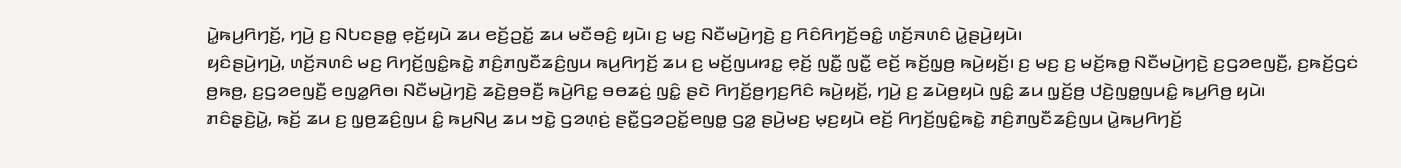ꤣꤧ꤭ꤒꤣ꤬ꤖꤚꤢꤩ꤬, ꤚꤣꤧ꤬ ꤢ꤬ ꤡꤝꤢꤔꤥ꤭ ꤕ꤫ꤢꤩ꤬ꤟꤣꤧ ꤘꤣ ꤕꤢꤩ꤬ꤑꤢꤩ꤭ ꤘꤣ ꤗꤢꤪꤋꤢꤨ꤬ ꤟꤣꤧ꤯ ꤢ꤬ ꤗꤢ꤬ ꤡꤢꤪꤗꤣꤧ꤬ꤚꤢꤧ꤬ ꤢ꤬ ꤖꤢꤨꤖꤚꤢꤩ꤬ꤋꤢꤨ꤭ ꤛꤢꤩ꤬ꤏꤛꤢꤨ ꤣꤧ꤭ꤔꤣꤧ꤬ꤟꤣꤧ꤯
ꤟꤢꤨꤔꤣꤧ꤬ꤚꤣꤧ꤬, ꤛꤢꤩ꤬ꤏꤛꤢꤨ ꤗꤢ꤬ ꤖꤚꤢꤩ꤬ꤜꤢꤨ꤭ꤒꤢꤧ꤭ ꤊꤢꤨ꤬ꤊꤜꤢꤪꤘꤢꤨ꤬ꤜꤣ ꤒꤣ꤬ꤖꤚꤢꤩ꤬ ꤘꤣ ꤢ꤬ ꤗꤢꤩ꤬ꤜꤣꤙꤢ꤭ ꤕ꤫ꤢꤩ꤬ ꤜꤢꤪ꤭ ꤜꤢꤪ꤭ ꤕꤢꤩ꤬ ꤒꤢꤩ꤬ꤜ꤫ꤥ꤬ ꤒꤣꤧ꤬ꤟꤢꤩ꤬꤯ ꤢ꤬ ꤗꤢ꤬ ꤢ꤬ ꤗꤢꤩ꤬ꤒꤥ꤭ ꤡꤢꤪꤗꤣꤧ꤬ꤚꤢꤧ꤬ ꤢ꤬ꤞꤤꤕꤜꤢꤪ꤬, ꤢ꤬ꤒꤢꤩ꤬ꤞꤢꤦ ꤥ꤬ꤒꤥ꤬, ꤢ꤬ꤞꤤꤕꤜꤢꤪ꤬ ꤕꤜꤤ꤭ꤖꤥ꤯ ꤡꤢꤪꤗꤣꤧ꤬ꤚꤢꤧ꤬ ꤘꤢꤧ꤬ꤥ꤬ꤋꤢꤪ꤬ ꤒꤣꤧ꤬ꤖꤢ꤭ ꤋꤥꤘꤢꤦ꤬ ꤜꤢꤨ꤭ ꤔꤢꤧ ꤖꤚꤢꤩ꤬ꤥ꤬ꤚꤢ꤬ꤖꤢꤨ ꤒꤣꤧ꤬ꤟꤢꤩ꤬, ꤚꤣꤧ꤬ ꤢ꤬ ꤘꤣꤧꤥ꤬ꤟꤣꤧ ꤜꤢꤨ꤭ ꤘꤣ ꤜ꤫ꤢꤩ꤬ꤥ꤬ ꤓꤢꤧ꤬ꤜꤥ꤭ꤜꤣꤢꤨ꤭ ꤒꤣ꤬ꤖꤥ꤬ ꤟꤣꤧ꤯
ꤊꤢꤨꤔ꤫ꤢꤧ꤬ꤣꤧ꤭, ꤒꤢꤩ꤬ ꤘꤣ ꤢ꤬ ꤜ꤫ꤥ꤬ꤘꤢꤨ꤬ꤜꤣ ꤢꤨ꤭ ꤒꤣ꤬ꤡꤣ꤬ ꤘꤣ ꤠꤢꤧ꤭ ꤞꤤꤛ꤫ꤢꤦ꤬ ꤔꤢꤪ꤭ꤞꤤꤑꤢꤩ꤭ꤕꤜꤥ꤭ ꤞꤤ꤭ ꤔꤣꤧ꤬ꤗꤢ꤬ ꤗ꤫ꤢ꤬ꤟꤣꤧ ꤕꤢꤩ꤬ ꤖꤚꤢꤩ꤬ꤜꤢꤨ꤭ꤒꤢꤧ꤭ ꤊꤢꤨ꤬ꤊꤜꤢꤪꤘꤢꤨ꤬ꤜꤣ ꤣꤧ꤭ꤒꤣ꤬ꤖꤚꤢꤩ꤬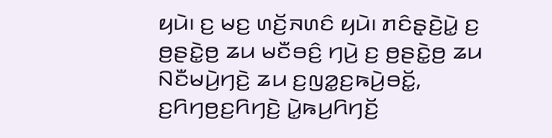ꤟꤣꤧ꤯ ꤢ꤬ ꤗꤢ꤬ ꤛꤢꤩ꤬ꤏꤛꤢꤨ ꤟꤣꤧ꤯ ꤊꤢꤨꤔ꤫ꤢꤧ꤬ꤣꤧ꤭ ꤢ꤬ ꤥ꤬ꤔꤢꤧ꤭ꤥ꤬ ꤘꤣ ꤗꤢꤪꤋꤢꤨ꤬ ꤚꤣꤧ꤬ ꤢ꤬ ꤥ꤬ꤔꤢꤧ꤭ꤥ꤬ ꤘꤣ ꤡꤢꤪꤗꤣꤧ꤬ꤚꤢꤧ꤬ ꤘꤣ ꤢ꤬ꤜꤤ꤭ꤢ꤬ꤒꤣꤧ꤬ꤋꤢꤩ꤭, ꤢ꤬ꤖꤚꤥ꤬ꤢ꤬ꤖꤚꤢꤧ꤬ ꤣꤧ꤭ꤒꤣ꤬ꤖꤚꤢꤩ꤬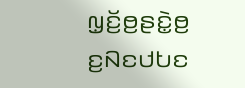ꤜ꤫ꤢꤩ꤬ꤥ꤬ꤔꤢꤧ꤭ꤥ꤬ ꤢ꤬ꤡꤢꤓꤝꤢ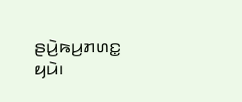ꤔꤣꤧ꤬ꤒꤣ꤬ꤊꤛꤢ꤭ ꤟꤣꤧ꤯